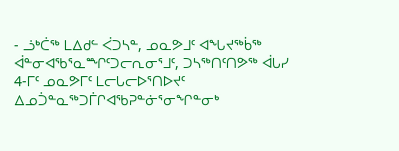- ᓘᒃᑖᖅ ᒪᐃᑯᓪ ᐹᑐᓴᓐ, ᓄᓇᕗᒧᑦ ᐊᖓᔪᖅᑳᖅ ᐋᓐᓂᐊᖃᕐᓇᙱᑦᑐᓕᕆᓂᕐᒧᑦ, ᑐᓴᖅᑎᑦᑎᕗᖅ ᐋᒐᓯ 4-ᒥᑦ ᓄᓇᕗᒥᑦ ᒪᓕᒐᓕᐅᕐᑎᐅᔪᑦ ᐃᓄᑑᓐᓇᖅᑐᒦᒋᐊᖃᕈᓐᓃᕐᓂᖏᓐᓂᒃ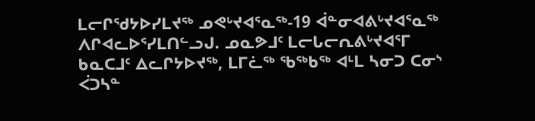ᒪᓕᒋᖁᔭᐅᓯᒪᔪᖅ ᓄᕙᒡᔪᐊᕐᓇᖅ-19 ᐋᓐᓂᐊᕕᒡᔪᐊᕐᓇᖅ ᐱᒋᐊᓚᐅᕐᓯᒪᑎᓪᓗᒍ. ᓄᓇᕗᒧᑦ ᒪᓕᒐᓕᕆᕕᒡᔪᐊᕐᒥ ᑲᓇᑕᒧᑦ ᐃᓚᒋᔭᐅᔪᖅ, ᒪᒥᓛᖅ ᖃᖅᑲᖅ ᐊᒻᒪ ᓴᓂᑐ ᑕᓂᔅ ᐹᑐᓴᓐ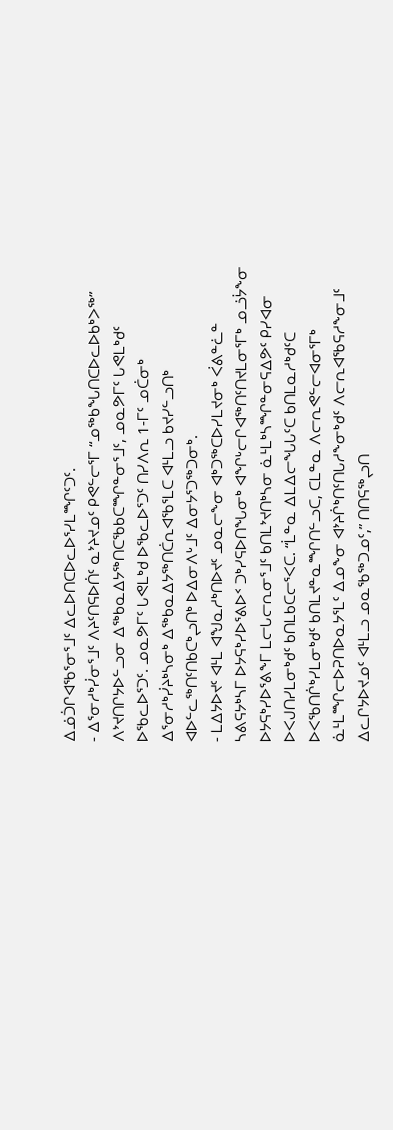ᐃᓅᑑᒋᐊᖃᕐᓂᕐᒧᑦ ᐃᓚᐅᑎᑕᐅᓚᐅᕐᓯᒪᙱᑦᑐᑦ.
- ᐃᕐᓂᓱᒃᓰᓂᕐᒧᑦ ᐱᔨᑦᑎᕋᐅᑏᑦ ᓇᔾᔨᔪᓄᑦ ᑭᕙᓪᓕᕐᒥ “ᓄᖅᑲᖓᑎᑕᐅᓚᐅᑲᒃᐳᖅ” ᐱᔾᔪᑎᒋᔭᐅᓪᓗᓂ ᐃᖅᑲᓇᐃᔭᖅᑎᑕᖃᑲᑕᙱᓐᓂᕐᒧᑦ, ᓄᓇᕗᒥᑦ ᒐᕙᒪᒃᑯᑦ ᐅᖃᓚᐅᕐᑐᑦ. ᓄᓇᕗᒥᑦ ᒐᕙᒪᒃᑯ ᐅᖃᓚᐅᕐᑐᑦ ᑎᓯᐱᕆ 1-ᒥᑦ ᓄᑖᓂᒃ ᐃᕐᓂᓱᒃᓰᔨᒃᓴᓂᒃ ᐃᖅᑲᓇᐃᔭᖅᑎᑖᕆᐊᖃᕐᒪᑕ ᐊᒻᒪᓗ ᑲᔪᓯᓪᓗᑎᒃ ᐊᐅᓪᓚᖅᑎᑦᑎᑲᑕᒃᖢᑎᒃ ᐅᐃᓂᐱᒡᒧᑦ ᐃᓂᔭᕐᑐᖅᑐᓂᒃ.
- ᒪᐃᔭᐅᔪᑦ ᐊᒻᒪ ᐊᖑᓇᓱᒃᑎᐅᔪᑦ ᓄᓇᓕᖕᓂ ᐊᒃᑐᖅᑕᐅᓯᒪᔪᓂᒃ ᐹᕕᓐᓛᓐ ᓴᕕᕋᔭᒃᓴᒥ ᐅᔭᕋᒃᓯᐅᕐᕕᐅᑉ ᑐᒃᓯᕋᐅᑎᖓᓂᒃ ᐊᖏᒡᓕᒋᐊᖅᑎᑦᑎᔪᒪᓂᕐᒥᒃ ᓄᓘᔮᖕᓂ ᐅᔭᕋᒃᓯᐅᕐᕕᖕᒥ ᒪᓕᒐᓕᕆᓂᕐᒧᑦ ᑲᑎᒪᔾᔪᑎᒃᓴᓂ ᓈᒻᒪᒃᓴᙱᓐᓂᕋᐃᕗᑦ ᑭᓯᐊᓂ ᐅᐸᒍᑎᓯᒪᓂᒃᑯᑦ ᑲᑎᒪᑲᑕᓕᕐᐸᑕ. “ᒫᓐᓇ ᐃᒪᐃᓕᖓᒐᑦᑕ ᑲᑎᒪᓇᓱᒃᑯᑦᑕ ᐅᐸᖃᑎᒌᒃᓯᒪᓂᒃᑯᑦ ᑲᑎᒪᔪᓐᓇᙱᑎᓪᓗᑕ, ᑕᒪᓐᓇ ᐱᓕᕆᕙᓪᓕᐊᓂᕐᒥᒃ ᓈᒻᒪᙱᓕᐅᕈᑎᐅᓇᔭᕐᒪᑦ ᐃᓄᖕᓂ ᐊᔾᔨᒌᒃᑎᑦᑎᒐᓱᖕᓂᒃᑯᑦ ᐱᓕᕆᐊᖃᕋᓱᖕᓂᒧᑦ ᐃᓚᒋᔭᐅᔪᓄᑦ ᐊᒻᒪᓗ ᓄᓇᖃᖅᑐᓄᑦ,” ᑎᑎᕋᖅᖢᑎ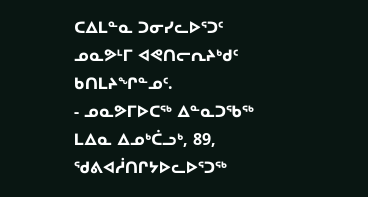ᑕᐃᒪᓐᓇ ᑐᓂᓯᓚᐅᕐᑐᑦ ᓄᓇᕗᒻᒥ ᐊᕙᑎᓕᕆᔨᒃᑯᑦ ᑲᑎᒪᔨᖏᓐᓄᑦ.
- ᓄᓇᕗᒥᐅᑕᖅ ᐃᓐᓇᑐᖃᖅ ᒪᐃᓇ ᐃᓄᒃᑖᓗᒃ, 89, ᖁᕕᐊᓲᑎᒋᔭᐅᓚᐅᕐᑐᖅ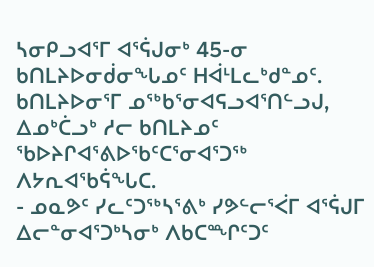ᓴᓂᑭᓗᐊᕐᒥ ᐊᕐᕌᒍᓂᒃ 45-ᓂ ᑲᑎᒪᔨᐅᓂᑰᓂᖓᓄᑦ ᕼᐋᒻᒪᓚᒃᑯᓐᓄᑦ. ᑲᑎᒪᔨᐅᓂᕐᒥ ᓄᖅᑲᕐᓂᐊᕋᓗᐊᕐᑎᓪᓗᒍ, ᐃᓄᒃᑖᓗᒃ ᓱᓕ ᑲᑎᒪᔨᓄᑦ ᖃᐅᔨᒋᐊᕐᕕᐅᖃᑦᑕᕐᓂᐊᕐᑐᖅ ᐱᔭᕆᐊᖃᕌᖓᑕ.
- ᓄᓇᕗᑦ ᓯᓚᑦᑐᖅᓴᕐᕕᒃ ᓯᕗᓪᓕᕐᐹᒥ ᐊᕐᕌᒍᒥ ᐃᓕᓐᓂᐊᕐᑐᒃᓴᓂᒃ ᐱᑲᑕᙱᑦᑐᑦ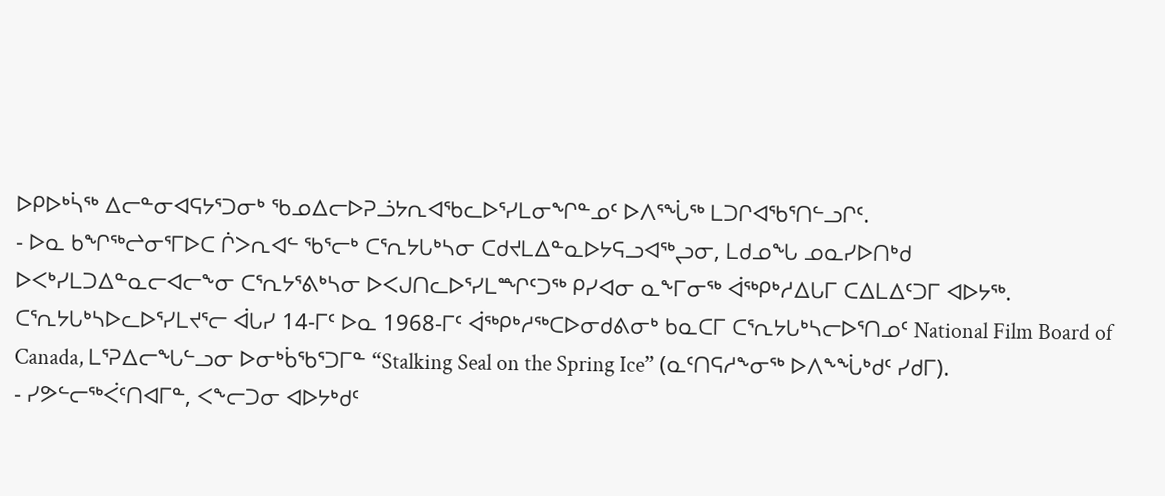ᐅᑭᐅᒃᓵᖅ ᐃᓕᓐᓂᐊᕋᔭᕐᑐᓂᒃ ᖃᓄᐃᓕᐅᕈᓘᔭᕆᐊᖃᓚᐅᕐᓯᒪᓂᖏᓐᓄᑦ ᐅᐱᕐᖔᖅ ᒪᑐᒋᐊᖃᕐᑎᓪᓗᒋᑦ.
- ᐅᓇ ᑲᖏᖅᖠᓂᕐᒥᐅᑕ ᒌᐳᕆᐊᓪ ᖃᕐᓕᒃ ᑕᕐᕆᔭᒐᒃᓴᓂ ᑕᑯᔪᒪᐃᓐᓇᐅᔭᕋᓗᐊᖅᖢᓂ, ᒪᑯᓄᖓ ᓄᓇᓯᐅᑎᒃᑯ ᐅᐸᒃᓯᒪᑐᐃᓐᓇᓕᐊᓕᖕᓂ ᑕᕐᕆᔭᕐᕕᒃᓴᓂ ᐅᐸᒍᑎᓚᐅᕐᓯᒪᙱᑦᑐᖅ ᑭᓯᐊᓂ ᓇᖕᒥᓂᖅ ᐋᖅᑭᒃᓱᐃᒐᒥ ᑕᐃᒪᐃᑦᑐᒥ ᐊᐅᔭᖅ. ᑕᕐᕆᔭᒐᒃᓴᐅᓚᐅᕐᓯᒪᔪᕐᓕ ᐋᒐᓯ 14-ᒥᑦ ᐅᓇ 1968-ᒥᑦ ᐋᖅᑭᒃᓱᖅᑕᐅᓂᑯᕕᓂᒃ ᑲᓇᑕᒥ ᑕᕐᕆᔭᒐᒃᓴᓕᐅᕐᑎᓄᑦ National Film Board of Canada, ᒪᕐᕈᐃᓕᖓᓪᓗᓂ ᐅᓂᒃᑳᖃᕐᑐᒥᓐ “Stalking Seal on the Spring Ice” (ᓇᑦᑎᕋᓱᖕᓂᖅ ᐅᐱᖕᖔᒃᑯᑦ ᓯᑯᒥ).
- ᓯᕗᓪᓕᖅᐹᑦᑎᐊᒥᓐ, ᐸᖕᓕᑐᓂ ᐊᐅᔭᒃᑯᑦ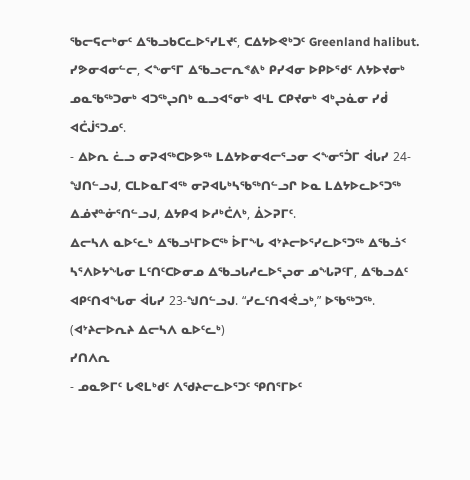ᖃᓕᕋᓕᒃᓂᑦ ᐃᖃᓗᑲᑕᓚᐅᕐᓯᒪᔪᑦ, ᑕᐃᔭᐅᕙᒃᑐᑦ Greenland halibut. ᓯᕗᓂᐊᓂᓪᓕ, ᐸᖕᓂᕐᒥ ᐃᖃᓗᓕᕆᕝᕕᒃ ᑭᓯᐊᓂ ᐅᑭᐅᕐᑯᑦ ᐱᔭᐅᔪᓂᒃ ᓄᓇᖃᖅᑐᓂᒃ ᐊᑐᖅᖢᑎᒃ ᓇᓗᐊᕐᓂᒃ ᐊᒻᒪ ᑕᑭᔪᓂᒃ ᐊᒃᖢᓈᓂ ᓯᑰ ᐊᑖᒎᕐᑐᓄᑦ.
- ᐃᐅᕆ ᓛᓗ ᓂᕈᐊᖅᑕᐅᕗᖅ ᒪᐃᔭᐅᓂᐊᓕᕐᓗᓂ ᐸᖕᓂᕐᑑᒥ ᐋᒐᓯ 24-ᖑᑎᓪᓗᒍ, ᑕᒪᐅᓇᒥᐊᖅ ᓂᕈᐊᒐᒃᓴᖃᖅᑎᓪᓗᒋ ᐅᓇ ᒪᐃᔭᐅᓚᐅᕐᑐᖅ ᐃᓅᔪᓐᓃᕐᑎᓪᓗᒍ, ᐃᔭᑭᐊ ᐅᓱᒃᑖᐱᒃ, ᐄᐳᕈᒥᑦ.
ᐃᓕᓴᐱ ᓇᐅᑦᓚᒃ ᐃᖃᓗᒻᒥᐅᑕᖅ ᐆᒥᖓ ᐊᔾᔨᓕᐅᕐᓯᓚᐅᕐᑐᖅ ᐃᖃᓘᑉ ᓴᕐᐱᐅᔭᖓᓂ ᒪᑦᑎᑦᑕᐅᓂᓄ ᐃᖃᓗᒐᓱᓚᐅᕐᖢᓂ ᓄᖓᕈᑦᒥ, ᐃᖃᓗᐃᑦ ᐊᑭᑦᑎᐊᖓᓂ ᐋᒐᓯ 23-ᖑᑎᓪᓗᒍ. “ᓯᓚᑦᑎᐊᕚᓗᒃ,” ᐅᖃᖅᑐᖅ. (ᐊᔾᔨᓕᐅᕆᔨ ᐃᓕᓴᐱ ᓇᐅᑦᓚᒃ)
ᓯᑎᐱᕆ
- ᓄᓇᕗᒥᑦ ᒐᕙᒪᒃᑯᑦ ᐱᖁᔨᓕᓚᐅᕐᑐᑦ ᕿᑎᕐᒥᐅᑦ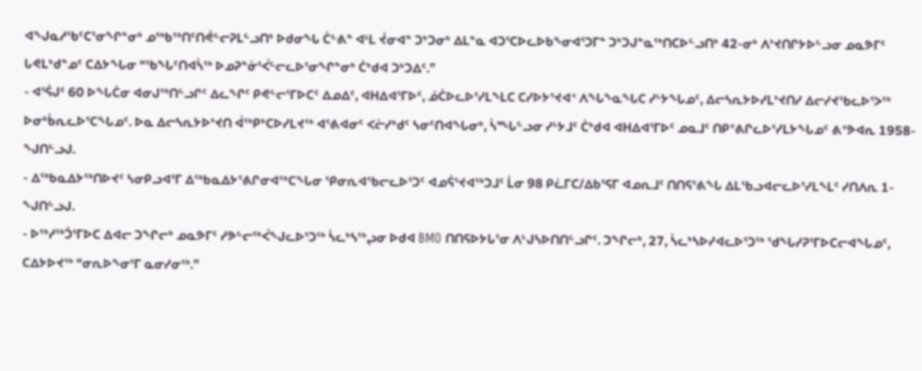ᐊᖑᓇᓱᖃᑦᑕᕐᓂᖏᓐᓂᒃ ᓄᖅᑲᖅᑎᑦᑎᕚᓪᓕᕈᒪᓪᓗᑎᒃ ᐅᑯᓂᖓ ᑖᓪᕕᓐ ᐊᒻᒪ ᔫᓂᐊᓐ ᑐᒃᑐᓂᒃ ᐃᒪᓐᓇ ᐊᑐᕐᑕᐅᓚᐅᑲᖕᓂᐊᕐᑐᒥᓐ ᑐᒃᑐᒍᓐᓇᖅᑎᑕᐅᓪᓗᑎᒃ 42-ᓂᒃ ᐱᔾᔪᑎᒋᔭᐅᓪᓗᓂ ᓄᓇᕗᒥᑦ ᒐᕙᒪᒃᑯᓐᓄᑦ ᑕᐃᔭᖓᓂ “ᖃᖓᑦᑎᐊᓵᖅ ᐅᓄᕈᓐᓃᕐᐹᓪᓕᓚᐅᕐᓂᖏᓐᓂᒃ ᑖᒃᑯᐊ ᑐᒃᑐᐃᑦ.”
- ᐊᕐᕌᒍᑦ 60 ᐅᖓᑖᓂ ᐊᓂᒍᖅᑎᓪᓗᒋᑦ ᐃᓚᖏᑦ ᑭᕙᓪᓕᕐᒥᐅᑕᑦ ᐃᓄᐃᑦ, ᐊᕼᐃᐊᕐᒥᐅᑦ, ᓅᑖᐅᓚᐅᕐᓯᒪᖕᒪᑕ ᑕᓯᐅᔭᕐᔪᐊᑉ ᐱᖓᖕᓇᖓᑕ ᓯᒡᔭᖓᓄᑦ, ᐃᓕᓴᕆᔭᐅᓯᒪᔾᔪᑎᓯ ᐃᓕᓯᔪᖃᓚᐅᕐᐳᖅ ᐅᓂᒃᑳᕆᓚᐅᕐᑕᖓᓄᑦ. ᐅᓇ ᐃᓕᓴᕆᔭᐅᔾᔪᑎ ᐋᖅᑭᒃᑕᐅᓯᒪᔪᖅ ᐊᕐᕕᐊᓂᑦ ᐸᓖᓯᒃᑯᑦ ᓴᓂᑦᑎᐊᖓᓂᒃ, ᓵᙵᓪᓗᓂ ᓯᒡᔭᒧᑦ ᑖᒃᑯᐊ ᐊᕼᐃᐊᕐᒥᐅᑦ ᓄᓇᒧᑦ ᑎᑭᕝᕕᒋᓚᐅᕐᓯᒪᔭᖓᓄᑦ ᕕᕝᕗᐊᕆ 1958-ᖑᑎᓪᓗᒍ.
- ᐃᖅᑲᓇᐃᔭᖅᑎᐅᔪᑦ ᓴᓂᑭᓗᐊᕐᒥ ᐃᖅᑲᓇᐃᔭᕐᕕᒋᓂᐊᖅᑕᖓᓂ ᕿᓂᕆᐊᖃᓕᓚᐅᕐᑐᑦ ᐊᓄᕌᕐᔪᐊᖅᑐᒧᑦ ᒫᓂ 98 ᑭᓛᒥᑕ/ᐃᑲᕐᕋᒥ ᐊᓄᕆᒧᑦ ᑎᑎᕋᕐᕕᖓ ᐃᒪᖃᓗᐊᓕᓚᐅᕐᓯᒪᖕᒪᑦ ᓯᑎᐱᕆ 1-ᖑᑎᓪᓗᒍ.
- ᐅᖅᓱᖅᑑᕐᒥᐅᑕ ᐃᐊᓕ ᑐᖏᓕᒃ ᓄᓇᕗᒥᑦ ᓯᕗᓪᓕᖅᐹᖑᓚᐅᕐᑐᖅ ᓵᓚᒃᓴᖅᖢᓂ ᐅᑯᐊ BMO ᑎᑎᕋᐅᔭᒐᕐᓂ ᐱᒡᒍᓴᐅᑎᑎᓪᓗᒋᑦ. ᑐᖏᓕᒃ, 27, ᓵᓚᒃᓴᐅᓯᐊᓚᐅᕐᑐᖅ ᖁᖓᓯᕈᕐᒥᐅᑕᓕᐊᖓᓄᑦ, ᑕᐃᔭᐅᔪᖅ “ᓂᕆᐅᖕᓂᕐᒥ ᓇᓂᓯᓂᖅ.”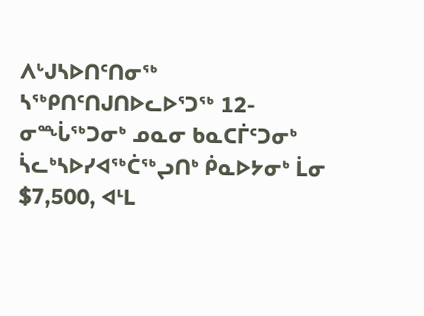ᐱᒡᒍᓴᐅᑎᑦᑎᓂᖅ ᓴᖅᑭᑎᑦᑎᒍᑎᐅᓚᐅᕐᑐᖅ 12-ᓂᙶᖅᑐᓂᒃ ᓄᓇᓂ ᑲᓇᑕᒦᑦᑐᓂᒃ ᓵᓚᒃᓴᐅᓯᐊᖅᑖᖅᖢᑎᒃ ᑮᓇᐅᔭᓂᒃ ᒫᓂ $7,500, ᐊᒻᒪ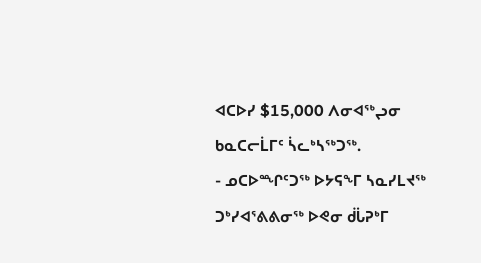ᐊᑕᐅᓯ $15,000 ᐱᓂᐊᖅᖢᓂ ᑲᓇᑕᓕᒫᒥᑦ ᓵᓚᒃᓴᖅᑐᖅ.
- ᓄᑕᐅᙱᑦᑐᖅ ᐅᔭᕋᖕᒥ ᓴᓇᓯᒪᔪᖅ ᑐᒃᓯᐊᕐᕕᕕᓂᖅ ᐅᕙᓂ ᑰᒑᕈᒃᒥ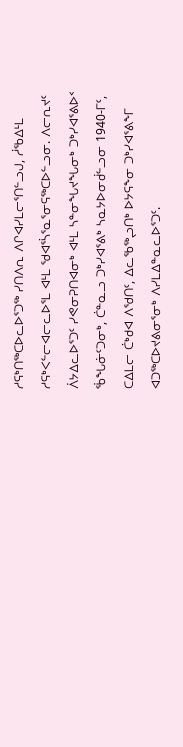ᓱᕋᒃᑎᖅᑕᐅᓚᐅᕐᑐᖅ ᓯᑎᐱᕆ ᐱᒋᐊᓯᒪᓕᕐᑎᓪᓗᒍ, ᓲᖃᐃᒻᒪ ᓱᕋᒃᐸᓪᓕᐊᓕᓚᐅᕐᒪ ᐊᒻᒪ ᖁᐊᕐᓵᕐᓇᕐᓂᕋᖅᑕᐅᓪᓗᓂ. ᐱᓕᕆᔪᑦ ᐲᔭᐃᓚᐅᕐᑐᑦ ᓯᕙᓂᕈᑎᐊᓂᒃ ᐊᒻᒪ ᓴᓐᓂᖓᔪᖓᓂᒃ ᑐᒃᓯᐊᕐᕕᐅᑉ ᖄᖓᓃᑦᑐᓂᒃ, ᑖᓐᓇᓗ ᑐᒃᓯᐊᕐᕕᒃ ᓴᓇᔭᐅᓂᑰᓪᓗᓂ 1940-ᒥᑦ, ᑕᐃᒪᓕ ᑖᒃᑯᐊ ᐱᖁᑎᑦ, ᐃᓚᖃᖅᖢᑎᒃ ᐅᔭᕋᖕᓂ ᑐᒃᓯᐊᕐᕕᖕᒥ ᐊᑐᖅᑕᐅᔪᕕᓂᕐᓂᒃ ᐱᓯᒪᐃᓐᓇᓚᐅᕐᑐᑦ.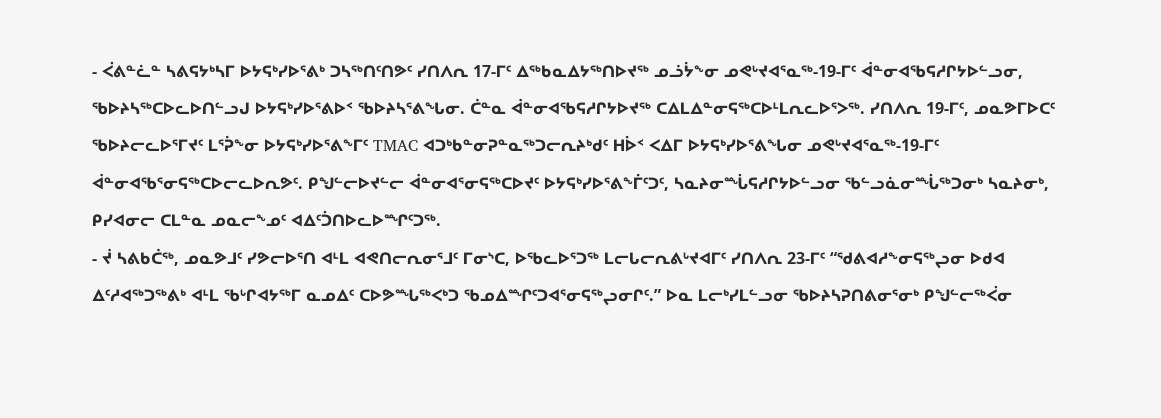- ᐹᕕᓐᓛᓐ ᓴᕕᕋᔭᒃᓴᒥ ᐅᔭᕋᒃᓯᐅᕐᕕᒃ ᑐᓴᖅᑎᑦᑎᕗᑦ ᓯᑎᐱᕆ 17-ᒥᑦ ᐃᖅᑲᓇᐃᔭᖅᑎᐅᔪᖅ ᓄᓘᔮᖕᓂ ᓄᕙᒡᔪᐊᕐᓇᖅ-19-ᒥᑦ ᐋᓐᓂᐊᖃᕋᓱᒋᔭᐅᓪᓗᓂ, ᖃᐅᔨᓴᖅᑕᐅᓚᐅᑎᓪᓗᒍ ᐅᔭᕋᒃᓯᐅᕐᕕᐅᑉ ᖃᐅᔨᓴᕐᕕᖓᓂ. ᑖᓐᓇ ᐋᓐᓂᐊᖃᕋᓱᒋᔭᐅᔪᖅ ᑕᐃᒪᐃᓐᓂᕋᖅᑕᐅᒻᒪᕆᓚᐅᕐᐳᖅ. ᓯᑎᐱᕆ 19-ᒥᑦ, ᓄᓇᕗᒥᐅᑕᑦ ᖃᐅᔨᓕᓚᐅᕐᒥᔪᑦ ᒪᕐᕉᖕᓂ ᐅᔭᕋᒃᓯᐅᕐᕕᖕᒥᑦ TMAC ᐊᑐᒃᑲᓐᓂᕈᓐᓇᖅᑐᓕᕆᔨᒃᑯᑦ ᕼᐆᑉ ᐸᐃᒥ ᐅᔭᕋᒃᓯᐅᕐᕕᖓᓂ ᓄᕙᒡᔪᐊᕐᓇᖅ-19-ᒥᑦ ᐋᓐᓂᐊᖃᕐᓂᕋᖅᑕᐅᓕᓚᐅᕆᕗᑦ. ᑭᖑᓪᓕᐅᔪᓪᓕ ᐋᓐᓂᐊᕐᓂᕋᖅᑕᐅᔪᑦ ᐅᔭᕋᒃᓯᐅᕐᕕᖕᒦᑦᑐᑦ, ᓴᓇᔨᓂᙶᕋᓱᒋᔭᐅᓪᓗᓂ ᖃᓪᓗᓈᓂᙶᖅᑐᓂᒃ ᓴᓇᔨᓂᒃ, ᑭᓯᐊᓂᓕ ᑕᒪᓐᓇ ᓄᓇᓕᖕᓄᑦ ᐊᐃᑦᑑᑎᐅᓚᐅᙱᑦᑐᖅ.
- ᔫ ᓴᕕᑲᑖᖅ, ᓄᓇᕗᒧᑦ ᓯᕗᓕᐅᕐᑎ ᐊᒻᒪ ᐊᕙᑎᓕᕆᓂᕐᒧᑦ ᒥᓂᔅᑕ, ᐅᖃᓚᐅᕐᑐᖅ ᒪᓕᒐᓕᕆᕕᒡᔪᐊᒥᑦ ᓯᑎᐱᕆ 23-ᒥᑦ “ᖁᕕᐊᓱᖕᓂᕋᖅᖢᓂ ᐅᑯᐊ ᐃᑦᓱᐊᖅᑐᖅᕕᒃ ᐊᒻᒪ ᖃᒡᒋᐊᔭᖅᒥ ᓇᓄᐃᑦ ᑕᐅᕗᙵᖅᐸᒃᑐ ᖃᓄᐃᙱᑦᑐᐊᕐᓂᕋᖅᖢᓂᒋᑦ.” ᐅᓇ ᒪᓕᒃᓯᒪᓪᓗᓂ ᖃᐅᔨᓴᕈᑎᕕᓂᕐᓂᒃ ᑭᖑᓪᓕᖅᐹᓂ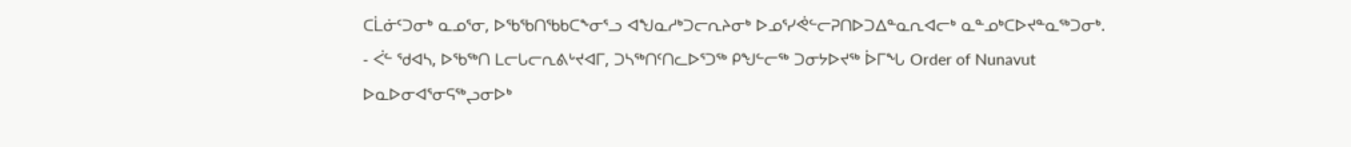ᑕᒫᓃᑦᑐᓂᒃ ᓇᓄᕐᓂ, ᐅᖃᖃᑎᖃᑲᑕᖕᓂᕐᓗ ᐊᖑᓇᓱᒃᑐᓕᕆᔨᓂᒃ ᐅᓄᕐᓯᕚᓪᓕᕈᑎᐅᑐᐃᓐᓇᕆᐊᓕᒃ ᓇᓐᓄᒃᑕᐅᔪᓐᓇᖅᑐᓂᒃ.
- ᐹᓪ ᖁᐊᓴ, ᐅᖃᖅᑎ ᒪᓕᒐᓕᕆᕕᒡᔪᐊᒥ, ᑐᓴᖅᑎᑦᑎᓚᐅᕐᑐᖅ ᑭᖑᓪᓕᖅ ᑐᓂᔭᐅᔪᖅ ᐆᒥᖓ Order of Nunavut ᐅᓇᐅᓂᐊᕐᓂᕋᖅᖢᓂᐅᒃ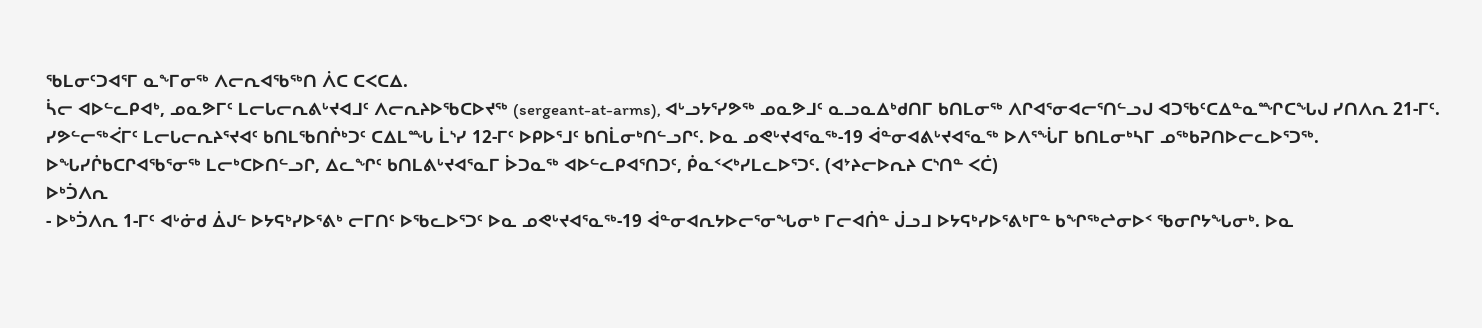ᖃᒪᓂᑦᑐᐊᕐᒥ ᓇᖕᒥᓂᖅ ᐱᓕᕆᐊᖃᖅᑎ ᐲᑕ ᑕᐸᑕᐃ.
ᓵᓕ ᐊᐅᓪᓚᑭᐊᒃ, ᓄᓇᕗᒥᑦ ᒪᓕᒐᓕᕆᕕᒡᔪᐊᒧᑦ ᐱᓕᕆᔨᐅᖃᑕᐅᔪᖅ (sergeant-at-arms), ᐊᒡᓗᔭᕐᓯᕗᖅ ᓄᓇᕗᒧᑦ ᓇᓗᓇᐃᒃᑯᑎᒥ ᑲᑎᒪᓂᖅ ᐱᒋᐊᕐᓂᐊᓕᕐᑎᓪᓗᒍ ᐊᑐᖃᑦᑕᐃᓐᓇᙱᑕᖓᒍ ᓯᑎᐱᕆ 21-ᒥᑦ. ᓯᕗᓪᓕᖅᐹᒥᑦ ᒪᓕᒐᓕᕆᔨᕐᔪᐊᑦ ᑲᑎᒪᖃᑎᒌᒃᑐᑦ ᑕᐃᒪᙵ ᒫᔅᓯ 12-ᒥᑦ ᐅᑭᐅᕐᒧᑦ ᑲᑎᒫᓂᒃᑎᓪᓗᒋᑦ. ᐅᓇ ᓄᕙᒡᔪᐊᕐᓇᖅ-19 ᐋᓐᓂᐊᕕᒡᔪᐊᕐᓇᖅ ᐅᐱᕐᖔᒥ ᑲᑎᒪᓂᒃᓴᒥ ᓄᖅᑲᕈᑎᐅᓕᓚᐅᕐᑐᖅ. ᐅᖓᓯᒌᑲᑕᒋᐊᖃᕐᓂᖅ ᒪᓕᒃᑕᐅᑎᓪᓗᒋ, ᐃᓚᖏᑦ ᑲᑎᒪᕕᒡᔪᐊᕐᓇᒥ ᐆᑐᓇᖅ ᐊᐅᓪᓚᑭᐊᕐᑎᑐᑦ, ᑮᓇᑉᐸᒃᓯᒪᓚᐅᕐᑐᑦ. (ᐊᔾᔨᓕᐅᕆᔨ ᑕᔅᑎᓐ ᐸᑖ)
ᐅᒃᑑᐱᕆ
- ᐅᒃᑑᐱᕆ 1-ᒥᑦ ᐊᒡᓃᑯ ᐄᒍᓪ ᐅᔭᕋᒃᓯᐅᕐᕕᒃ ᓕᒥᑎᑦ ᐅᖃᓚᐅᕐᑐᑦ ᐅᓇ ᓄᕙᒡᔪᐊᕐᓇᖅ-19 ᐋᓐᓂᐊᕆᔭᐅᓕᕐᓂᖓᓂᒃ ᒥᓕᐊᑏᓐ ᒎᓗᒧ ᐅᔭᕋᒃᓯᐅᕐᕕᒃᒥᓐ ᑲᖏᖅᖠᓂᐅᑉ ᖃᓂᒋᔭᖓᓂᒃ. ᐅᓇ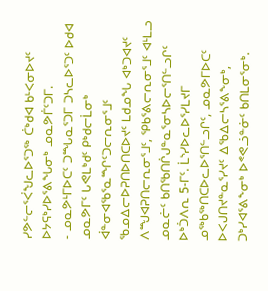ᓯᕗᓪᓕᕐᐹᖑᓚᐅᕐᑐᖅ ᑖᒃᑯᐊ ᑲᒻᐸᓂᐅᔪᑦ ᐅᔭᕋᒃᓯᐅᕐᕕᖓᓂᒃ ᓄᓇᕗᒦᑦᑐᒥ.
- ᓄᓇᕗᒻᒥᐅᑕᑦ ᑐᙵᓇᕐᑐᒥ ᑐᓴᓚᐅᕐᑐᑦ ᐅᑯᐊ ᓄᓇᕗᒥᑦ ᒐᕙᒪᒃᑯᑦ ᑭᒃᑯᓕᒫᓂᒃ ᐋᓐᓂᐊᖃᕐᓇᙱᑦᑐᓕᕆᓂᕐᒧᑦ ᖃᓄᐃᓕᐅᕈᑎᐅᑎᑕᐅᔪᑦ ᒪᑯᓄᖓ ᐊᒃᑐᐊᔪᑦ ᐱᙳᐊᕈᑎᓕᕆᓂᕐᒧᑦ, ᕿᑲᕐᕕᓕᕆᓂᕐᒧᑦ ᐊᒻᒪᓗ ᓄᓇᓖᑦ ᑲᑎᖃᑎᒌᒍᓐᓇᕐᓂᓴᐅᓕᕐᑎᓪᓗᒋᑦ ᐅᒃᑑᐱᕆ 5-ᒥᑦ. ᒫᔅᓯᐅᓚᐅᕐᓯᒪᔪᒥ ᓄᖅᑲᖅᑎᑕᐅᓚᐅᕐᑎᓪᓗᒋᑦ, ᓄᓇᕗᒥᐅᑕᑦ ᐅᐸᒍᑎᔪᓐᓇᕐᓯᔪᑦ ᐃᖃᐃᓕᓴᕐᕕᖕᓂᒃ, ᑐᒃᓯᐊᕐᕕᖕᓂᒃ ᐅᕝᕙᓘᓐᓃᑦ ᑲᑎᒪᓂᕐᓂᒃ.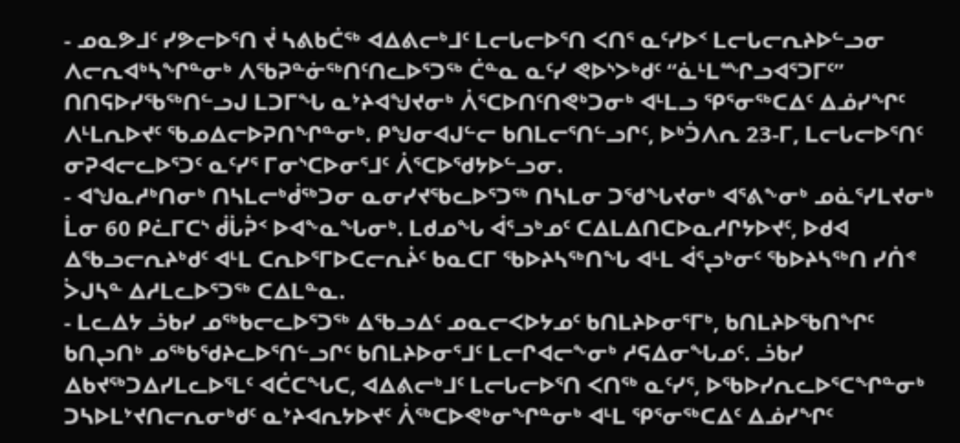- ᓄᓇᕗᒧᑦ ᓯᕗᓕᐅᕐᑎ ᔫ ᓴᕕᑲᑖᖅ ᐊᐃᕕᓕᒃᒧᑦ ᒪᓕᒐᓕᐅᕐᑎ ᐸᑎᕐ ᓇᑦᓯᐅᑉ ᒪᓕᒐᓕᕆᔨᐅᓪᓗᓂ ᐱᓕᕆᐊᒃᓴᖏᓐᓂᒃ ᐱᖃᕈᓐᓃᖅᑎᑦᑎᓚᐅᕐᑐᖅ ᑖᓐᓇ ᓇᑦᓯ ᕙᐅᔅᐳᒃᑯᑦ “ᓈᒻᒪᙱᓗᐊᕐᑐᒥᑦ” ᑎᑎᕋᐅᓯᖃᖅᑎᓪᓗᒍ ᒪᑐᒥᖓ ᓇᔾᔨᐊᖑᔪᓂᒃ ᐲᕐᑕᐅᑎᑦᑎᕙᒃᑐᓂᒃ ᐊᒻᒪᓗ ᕿᕐᓂᖅᑕᐃᑦ ᐃᓅᓯᖏᑦ ᐱᒻᒪᕆᐅᔪᑦ ᖃᓄᐃᓕᐅᕈᑎᖏᓐᓂᒃ. ᑭᖑᓂᐊᒍᓪᓕ ᑲᑎᒪᓕᕐᑎᓪᓗᒋᑦ, ᐅᒃᑑᐱᕆ 23-ᒥ, ᒪᓕᒐᓕᐅᕐᑎᑦ ᓂᕈᐊᓕᓚᐅᕐᑐᑦ ᓇᑦᓯᕐ ᒥᓂᔅᑕᐅᓂᕐᒧᑦ ᐲᕐᑕᐅᖁᔭᐅᓪᓗᓂ.
- ᐊᖑᓇᓱᒃᑎᓂᒃ ᑎᓴᒪᓕᒃᑰᖅᑐᓂ ᓇᓂᓯᔪᖃᓚᐅᕐᑐᖅ ᑎᓴᒪᓂ ᑐᖁᖓᔪᓂᒃ ᐊᕐᕕᖕᓂᒃ ᓄᓈᕐᓯᒪᔪᓂᒃ ᒫᓂ 60 ᑭᓛᒥᑕᔅ ᑰᒑᕉᑉ ᐅᐊᖕᓇᖓᓂᒃ. ᒪᑯᓄᖓ ᐋᕐᓗᒃᓄᑦ ᑕᐃᒪᐃᑎᑕᐅᓇᓱᒋᔭᐅᔪᑦ, ᐅᑯᐊ ᐃᖃᓗᓕᕆᔨᒃᑯᑦ ᐊᒻᒪ ᑕᕆᐅᕐᒥᐅᑕᓕᕆᔩᑦ ᑲᓇᑕᒥ ᖃᐅᔨᓴᖅᑎᖓ ᐊᒻᒪ ᐋᕐᖢᒃᓂᑦ ᖃᐅᔨᓴᖅᑎ ᓯᑏᕝ ᐴᒍᓴᓐ ᐃᓱᒪᓚᐅᕐᑐᖅ ᑕᐃᒪᓐᓇ.
- ᒪᓚᐃᔭ ᓘᑲᓯ ᓄᖅᑲᓕᓚᐅᕐᑐᖅ ᐃᖃᓗᐃᑦ ᓄᓇᓕᐸᐅᔭᓄᑦ ᑲᑎᒪᔨᐅᓂᕐᒥᒃ, ᑲᑎᒪᔨᐅᖃᑎᖏᑦ ᑲᑎᖢᑎᒃ ᓄᖅᑲᖁᔨᓚᐅᕐᑎᓪᓗᒋᑦ ᑲᑎᒪᔨᐅᓂᕐᒧᑦ ᒪᓕᒋᐊᓕᖕᓂᒃ ᓱᕋᐃᓂᖓᓄᑦ. ᓘᑲᓯ ᐃᑲᔪᖅᑐᐃᓯᒪᓚᐅᕐᒪᑦ ᐊᑖᑕᖓᑕ, ᐊᐃᕕᓕᒃᒧᑦ ᒪᓕᒐᓕᐅᕐᑎ ᐸᑎᖅ ᓇᑦᓯᕐ, ᐅᖃᐅᓯᕆᓚᐅᕐᑕᖏᓐᓂᒃ ᑐᓴᐅᒪᔾᔪᑎᓕᕆᓂᒃᑯᑦ ᓇᔾᔨᐊᕆᔭᐅᔪᑦ ᐲᖅᑕᐅᕙᒃᓂᖏᓐᓂᒃ ᐊᒻᒪ ᕿᕐᓂᖅᑕᐃᑦ ᐃᓅᓯᖏᑦ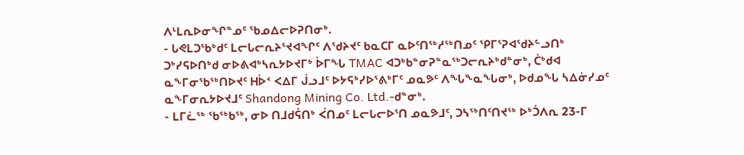ᐱᒻᒪᕆᐅᓂᖏᓐᓄᑦ ᖃᓄᐃᓕᐅᕈᑎᓂᒃ.
- ᒐᕙᒪᑐᖃᒃᑯᑦ ᒪᓕᒐᓕᕆᔨᕐᔪᐊᖏᑦ ᐱᖁᔨᔪᑦ ᑲᓇᑕᒥ ᓇᐅᑦᑎᖅᓱᖅᑎᓄᑦ ᕿᒥᕐᕈᐊᖁᔨᓪᓗᑎᒃ ᑐᒃᓯᕋᐅᑎᒃᑯ ᓂᐅᕕᐊᒃᓴᕆᔭᐅᔪᒥᒃ ᐆᒥᖓ TMAC ᐊᑐᒃᑲᓐᓂᕈᓐᓇᖅᑐᓕᕆᔨᒃᑯᓐᓂᒃ, ᑖᒃᑯᐊ ᓇᖕᒥᓂᖃᖅᑎᐅᔪᑦ ᕼᐆᑉ ᐸᐃᒥ ᒎᓗᒧᑦ ᐅᔭᕋᒃᓯᐅᕐᕕᒃᒥᑦ ᓄᓇᕗᑦ ᐱᖓᖕᓇᖓᓂᒃ, ᐅᑯᓄᖓ ᓴᐃᓃᓯᓄᑦ ᓇᖕᒥᓂᕆᔭᐅᔪᒧᑦ Shandong Mining Co. Ltd.-ᑯᓐᓂᒃ.
- ᒪᒥᓛᖅ ᖃᖅᑲᖅ, ᓂᐅ ᑎᒧᑯᕌᑎᒃ ᐹᑎᓄᑦ ᒪᓕᒐᓕᐅᕐᑎ ᓄᓇᕗᒧᑦ, ᑐᓴᖅᑎᑦᑎᔪᖅ ᐅᒃᑑᐱᕆ 23-ᒥ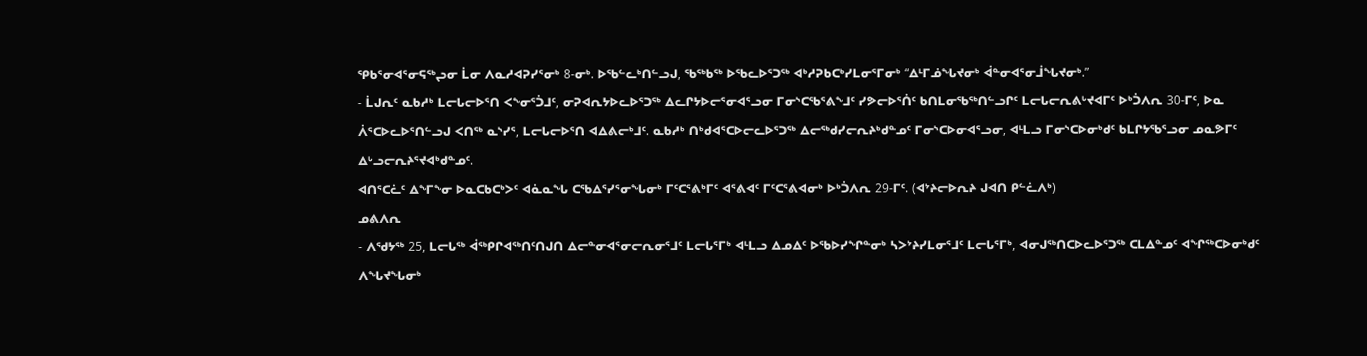ᕿᑲᕐᓂᐊᕐᓂᕋᖅᖢᓂ ᒫᓂ ᐱᓇᓱᐊᕈᓯᕐᓂᒃ 8-ᓂᒃ. ᐅᖃᓪᓚᒃᑎᓪᓗᒍ, ᖃᖅᑲᖅ ᐅᖃᓚᐅᕐᑐᖅ ᐊᒃᓱᕈᑲᑕᒃᓯᒪᓂᕐᒥᓂᒃ “ᐃᒻᒥᓅᖓᔪᓂᒃ ᐋᓐᓂᐊᕐᓂᒨᖓᔪᓂᒃ.”
- ᒫᒍᕆᑦ ᓇᑲᓱᒃ ᒪᓕᒐᓕᐅᕐᑎ ᐸᖕᓂᕐᑑᒧᑦ, ᓂᕈᐊᕆᔭᐅᓚᐅᕐᑐᖅ ᐃᓚᒋᔭᐅᓕᕐᓂᐊᕐᓗᓂ ᒥᓂᔅᑕᖃᕐᕕᖕᒧᑦ ᓯᕗᓕᐅᕐᑏᑦ ᑲᑎᒪᓂᖃᖅᑎᓪᓗᒋᑦ ᒪᓕᒐᓕᕆᕕᒡᔪᐊᒥᑦ ᐅᒃᑑᐱᕆ 30-ᒥᑦ, ᐅᓇ ᐲᕐᑕᐅᓚᐅᕐᑎᓪᓗᒍ ᐸᑎᖅ ᓇᔅᓯᕐ, ᒪᓕᒐᓕᐅᕐᑎ ᐊᐃᕕᓕᒃᒧᑦ. ᓇᑲᓱᒃ ᑎᒃᑯᐊᕐᑕᐅᓕᓚᐅᕐᑐᖅ ᐃᓕᖅᑯᓯᓕᕆᔨᒃᑯᓐᓄᑦ ᒥᓂᔅᑕᐅᓂᐊᕐᓗᓂ, ᐊᒻᒪᓗ ᒥᓂᔅᑕᐅᓂᒃᑯᑦ ᑲᒪᒋᔭᖃᕐᓗᓂ ᓄᓇᕗᒥᑦ ᐃᒡᓗᓕᕆᔨᕐᔪᐊᒃᑯᓐᓄᑦ.
ᐊᑎᕐᑕᓛᑦ ᐃᖕᒥᖕᓂ ᐅᓇᑕᑲᑕᒃᐳᑦ ᐊᓈᓇᖓ ᑕᖃᐃᕐᓯᕐᓂᖓᓂᒃ ᒥᑦᑕᕐᕕᒃᒥᑦ ᐊᕐᕕᐊᑦ ᒥᑦᑕᕐᕕᐊᓂᒃ ᐅᒃᑑᐱᕆ 29-ᒥᑦ. (ᐊᔾᔨᓕᐅᕆᔨ ᒍᐊᑎ ᑭᓪᓛᐱᒃ)
ᓄᕕᐱᕆ
- ᐱᖁᔭᖅ 25, ᒪᓕᒐᖅ ᐋᖅᑭᒋᐊᖅᑎᑦᑎᒍᑎ ᐃᓕᓐᓂᐊᕐᓂᓕᕆᓂᕐᒧᑦ ᒪᓕᒐᕐᒥᒃ ᐊᒻᒪᓗ ᐃᓄᐃᑦ ᐅᖃᐅᓯᖏᓐᓂᒃ ᓴᐳᔾᔨᓯᒪᓂᕐᒧᑦ ᒪᓕᒐᕐᒥᒃ, ᐊᓂᒍᖅᑎᑕᐅᓚᐅᕐᑐᖅ ᑕᒪᐃᓐᓄᑦ ᐊᖏᖅᑕᐅᓂᒃᑯᑦ ᐱᖓᔪᖓᓂᒃ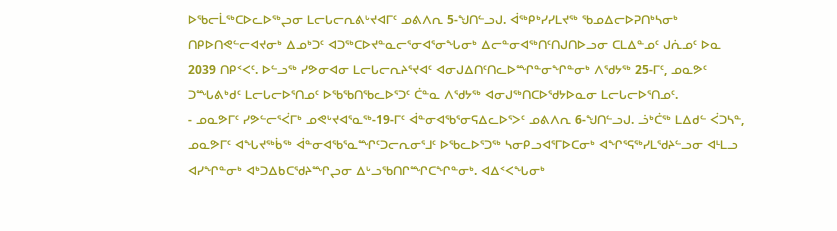ᐅᖃᓕᒫᖅᑕᐅᓚᐅᖅᖢᓂ ᒪᓕᒐᓕᕆᕕᒡᔪᐊᒥᑦ ᓄᕕᐱᕆ 5-ᖑᑎᓪᓗᒍ. ᐋᖅᑭᒃᓯᓯᒪᔪᖅ ᖃᓄᐃᓕᐅᕈᑎᒃᓴᓂᒃ ᑎᑭᐅᑎᕙᓪᓕᐊᔪᓂᒃ ᐃᓄᒃᑐᑦ ᐊᑐᖅᑕᐅᔪᓐᓇᓕᕐᓂᐊᕐᓂᖓᓂᒃ ᐃᓕᓐᓂᐊᖅᑎᑦᑎᒍᑎᐅᓗᓂ ᑕᒪᐃᓐᓄᑦ ᒍᕇᓄᑦ ᐅᓇ 2039 ᑎᑭᑉᐸᑦ. ᐅᓪᓗᖅ ᓯᕗᓂᐊᓂ ᒪᓕᒐᓕᕆᔨᕐᔪᐊᑦ ᐊᓂᒍᐃᑎᑦᑎᓚᐅᙱᓐᓂᖏᓐᓂᒃ ᐱᖁᔭᖅ 25-ᒥᑦ, ᓄᓇᕗᑦ ᑐᙵᕕᒃᑯᑦ ᒪᓕᒐᓕᐅᕐᑎᓄᑦ ᐅᖃᖃᑎᖃᓚᐅᕐᑐᑦ ᑖᓐᓇ ᐱᖁᔭᖅ ᐊᓂᒍᖅᑎᑕᐅᖁᔭᐅᓇᓂ ᒪᓕᒐᓕᐅᕐᑎᓄᑦ.
- ᓄᓇᕗᒥᑦ ᓯᕗᓪᓕᕐᐹᒥᒃ ᓄᕙᒡᔪᐊᕐᓇᖅ-19-ᒥᑦ ᐋᓐᓂᐊᖃᕐᓂᕋᐃᓚᐅᕐᐳᑦ ᓄᕕᐱᕆ 6-ᖑᑎᓪᓗᒍ. ᓘᒃᑖᖅ ᒪᐃᑯᓪ ᐹᑐᓴᓐ, ᓄᓇᕗᒥᑦ ᐊᖓᔪᖅᑳᖅ ᐋᓐᓂᐊᖃᕐᓇᙱᑦᑐᓕᕆᓂᕐᒧᑦ ᐅᖃᓚᐅᕐᑐᖅ ᓴᓂᑭᓗᐊᕐᒥᐅᑕᓂᒃ ᐊᖏᕐᕋᖅᓯᒪᖁᔨᓪᓗᓂ ᐊᒻᒪᓗ ᐊᓯᖏᓐᓂᒃ ᐊᒃᑐᐃᑲᑕᖁᔨᙱᖢᓂ ᐃᒡᓗᖃᑎᒋᙱᑕᖏᓐᓂᒃ. ᐊᐃᑉᐸᖓᓂᒃ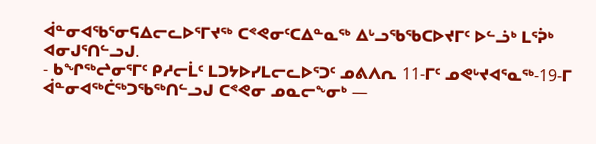ᐋᓐᓂᐊᖃᕐᓂᕋᐃᓕᓚᐅᕐᒥᔪᖅ ᑕᕝᕙᓂᑦᑕᐃᓐᓇᖅ ᐃᒡᓗᖃᖃᑕᐅᔪᒥᑦ ᐅᓪᓘᒃ ᒪᕐᕉᒃ ᐊᓂᒍᕐᑎᓪᓗᒍ.
- ᑲᖏᖅᖠᓂᕐᒥᑦ ᑭᓱᓕᒫᑦ ᒪᑐᔭᐅᓯᒪᓕᓚᐅᕐᑐᑦ ᓄᕕᐱᕆ 11-ᒥᑦ ᓄᕙᒡᔪᐊᕐᓇᖅ-19-ᒥ ᐋᓐᓂᐊᖅᑖᖅᑐᖃᖅᑎᓪᓗᒍ ᑕᕝᕙᓂ ᓄᓇᓕᖕᓂᒃ —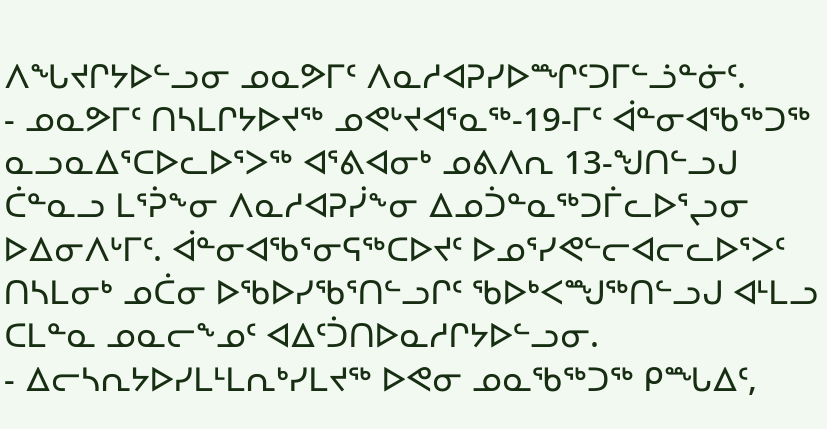ᐱᖓᔪᒋᔭᐅᓪᓗᓂ ᓄᓇᕗᒥᑦ ᐱᓇᓱᐊᕈᓯᐅᙱᑦᑐᒥᓪᓘᓐᓃᑦ.
- ᓄᓇᕗᒥᑦ ᑎᓴᒪᒋᔭᐅᔪᖅ ᓄᕙᒡᔪᐊᕐᓇᖅ-19-ᒥᑦ ᐋᓐᓂᐊᖃᖅᑐᖅ ᓇᓗᓇᐃᕐᑕᐅᓚᐅᕐᐳᖅ ᐊᕐᕕᐊᓂᒃ ᓄᕕᐱᕆ 13-ᖑᑎᓪᓗᒍ ᑖᓐᓇᓗ ᒪᕐᕉᖕᓂ ᐱᓇᓱᐊᕈᓰᖕᓂ ᐃᓄᑑᓐᓇᖅᑐᒦᓚᐅᕐᖢᓂ ᐅᐃᓂᐱᒡᒥᑦ. ᐋᓐᓂᐊᖃᕐᓂᕋᖅᑕᐅᔪᑦ ᐅᓄᕐᓯᕙᓪᓕᐊᓕᓚᐅᕐᐳᑦ ᑎᓴᒪᓂᒃ ᓄᑖᓂ ᐅᖃᐅᓯᖃᕐᑎᓪᓗᒋᑦ ᖃᐅᒃᐸᙳᖅᑎᓪᓗᒍ ᐊᒻᒪᓗ ᑕᒪᓐᓇ ᓄᓇᓕᖕᓄᑦ ᐊᐃᑦᑑᑎᐅᓇᓱᒋᔭᐅᓪᓗᓂ.
- ᐃᓕᓴᕆᔭᐅᓯᒪᒻᒪᕆᒃᓯᒪᔪᖅ ᐅᕙᓂ ᓄᓇᖃᖅᑐᖅ ᑭᙵᐃᑦ,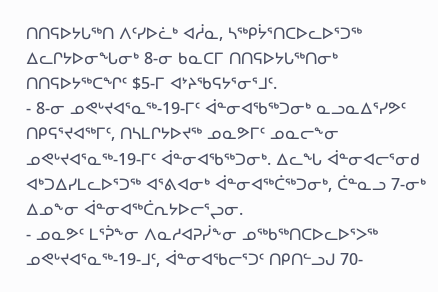ᑎᑎᕋᐅᔭᒐᖅᑎ ᐱᑦᓯᐅᓛᒃ ᐊᓲᓇ, ᓴᖅᑭᔮᕐᑎᑕᐅᓚᐅᕐᑐᖅ ᐃᓚᒋᔭᐅᓂᖓᓂᒃ 8-ᓂ ᑲᓇᑕᒥ ᑎᑎᕋᐅᔭᒐᖅᑎᓂᒃ ᑎᑎᕋᐅᔭᖅᑕᖏᑦ $5-ᒥ ᐊᔾᔨᖃᕋᔭᕐᓂᕐᒧᑦ.
- 8-ᓂ ᓄᕙᒡᔪᐊᕐᓇᖅ-19-ᒥᑦ ᐋᓐᓂᐊᖃᖅᑐᓂᒃ ᓇᓗᓇᐃᕐᓯᕗᑦ ᑎᑭᕋᕐᔪᐊᖅᒥᑦ, ᑎᓴᒪᒋᔭᐅᔪᖅ ᓄᓇᕗᒥᑦ ᓄᓇᓕᖕᓂ ᓄᕙᒡᔪᐊᕐᓇᖅ-19-ᒥᑦ ᐋᓐᓂᐊᖃᖅᑐᓂᒃ. ᐃᓚᖓ ᐋᓐᓂᐊᓕᕐᓂᑯ ᐊᒃᑐᐃᓯᒪᓚᐅᕐᑐᖅ ᐊᕐᕕᐊᓂᒃ ᐋᓐᓂᐊᖅᑖᖅᑐᓂᒃ, ᑖᓐᓇᓗ 7-ᓂᒃ ᐃᓄᖕᓂ ᐋᓐᓂᐊᖅᑖᕆᔭᐅᓕᕐᖢᓂ.
- ᓄᓇᕗᑦ ᒪᕐᕉᖕᓂ ᐱᓇᓱᐊᕈᓰᖕᓂ ᓄᖅᑲᖅᑎᑕᐅᓚᐅᕐᐳᖅ ᓄᕙᒡᔪᐊᕐᓇᖅ-19-ᒧᑦ, ᐋᓐᓂᐊᖃᓕᕐᑐᑦ ᑎᑭᑎᓪᓗᒍ 70-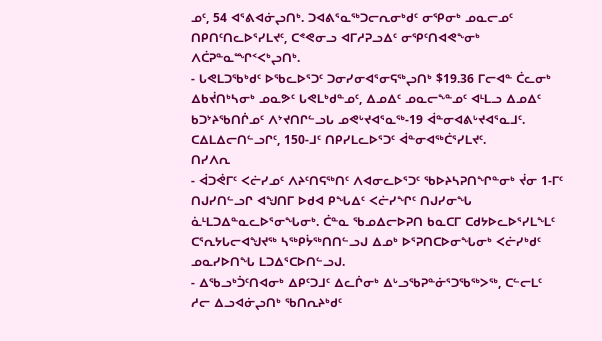ᓄᑦ, 54 ᐊᕐᕕᐊᓃᖢᑎᒃ. ᑐᐊᕕᕐᓇᖅᑐᓕᕆᓂᒃᑯᑦ ᓂᕿᓂᒃ ᓄᓇᓕᓄᑦ ᑎᑭᑎᑦᑎᓚᐅᕐᓯᒪᔪᑦ, ᑕᕝᕙᓂᓗ ᐊᒥᓱᕈᓗᐃᑦ ᓂᕿᑦᑎᐊᕙᖕᓂᒃ ᐱᑖᕈᓐᓇᙱᑉᐸᒃᖢᑎᒃ.
- ᒐᕙᒪᑐᖃᒃᑯᑦ ᐅᖃᓚᐅᕐᑐᑦ ᑐᓂᓯᓂᐊᕐᓂᕋᖅᖢᑎᒃ $19.36 ᒥᓕᐊᓐ ᑖᓚᓂᒃ ᐃᑲᔫᑎᒃᓴᓂᒃ ᓄᓇᕗᑦ ᒐᕙᒪᒃᑯᓐᓄᑦ, ᐃᓄᐃᑦ ᓄᓇᓕᖕᓐᓄᑦ ᐊᒻᒪᓗ ᐃᓄᐃᑦ ᑲᑐᔾᔨᖃᑎᒌᓄᑦ ᐱᔾᔪᑎᒋᓪᓗᒐ ᓄᕙᒡᔪᐊᕐᓇᖅ-19 ᐋᓐᓂᐊᕕᒡᔪᐊᕐᓇᒧᑦ. ᑕᐃᒪᐃᓕᑎᓪᓗᒋᑦ, 150-ᒧᑦ ᑎᑭᓯᒪᓚᐅᕐᑐᑦ ᐋᓐᓂᐊᖅᑖᕐᓯᒪᔪᑦ.
ᑎᓯᐱᕆ
- ᐋᑐᕚᒥᑦ ᐸᓖᓯᓄᑦ ᐱᔨᑦᑎᕋᖅᑎᑦ ᐱᐊᓂᓚᐅᕐᑐᑦ ᖃᐅᔨᓴᕈᑎᖏᓐᓂᒃ ᔫᓂ 1-ᒥᑦ ᑎᒍᓯᑎᓪᓗᒋ ᐊᖑᑎᒥ ᐅᑯᐊ ᑭᖓᐃᑦ ᐸᓖᓯᖏᑦ ᑎᒍᓯᓂᖓ ᓈᒻᒪᑐᐃᓐᓇᓚᐅᕐᓂᖓᓂᒃ. ᑖᓐᓇ ᖃᓄᐃᓕᐅᕈᑎ ᑲᓇᑕᒥ ᑕᑯᔭᐅᓚᐅᕐᓯᒪᖕᒪᑦ ᑕᕐᕆᔭᒐᓕᐊᖑᔪᖅ ᓴᖅᑭᔮᖅᑎᑎᓪᓗᒍ ᐃᓄᒃ ᐅᕐᕈᑎᑕᐅᓂᖓᓂᒃ ᐸᓖᓯᒃᑯᑦ ᓄᓇᓯᐅᑎᖓ ᒪᑐᐃᕐᑕᐅᑎᓪᓗᒍ.
- ᐃᖃᓗᒃᑑᑦᑎᐊᓂᒃ ᐃᑭᑦᑐᒧᑦ ᐃᓚᒌᓂᒃ ᐃᒡᓗᖃᕈᓐᓃᕐᑐᖃᖅᐳᖅ, ᑕᓪᓕᒪᑦ ᓱᓕ ᐃᓗᐊᓃᖢᑎᒃ ᖃᑎᕆᔨᒃᑯᑦ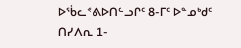ᐅᖄᓚᕝᕕᐅᑎᓪᓗᒋᑦ 8-ᒥᑦ ᐅᓐᓄᒃᑯᑦ ᑎᓯᐱᕆ 1-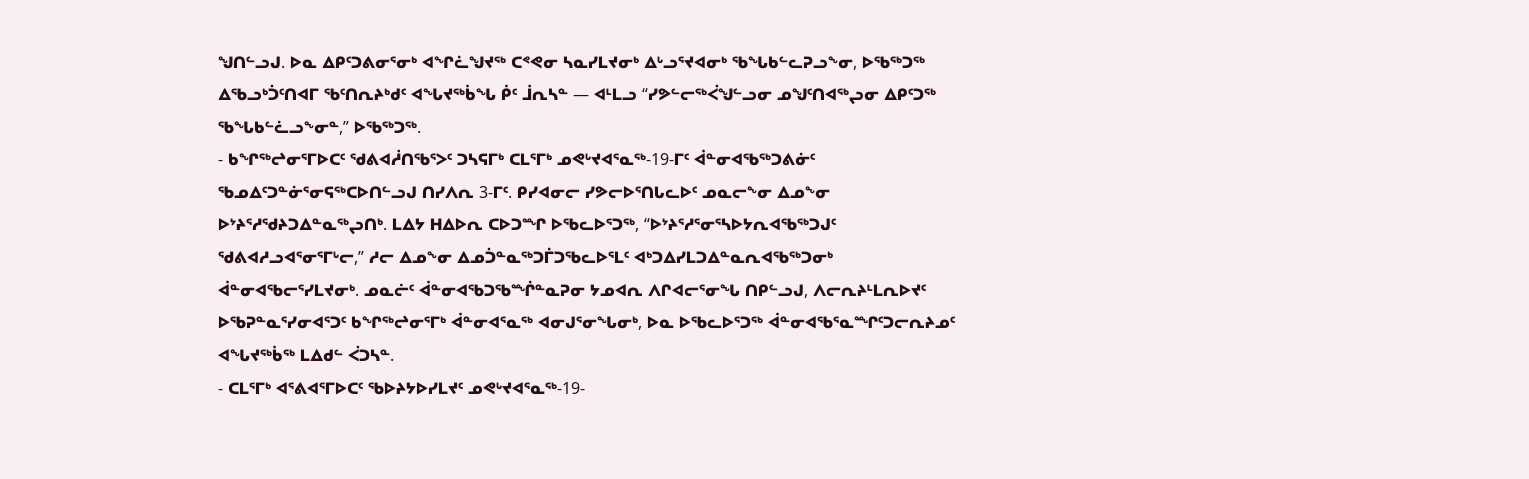ᖑᑎᓪᓗᒍ. ᐅᓇ ᐃᑭᑦᑐᕕᓂᕐᓂᒃ ᐊᖏᓛᖑᔪᖅ ᑕᕝᕙᓂ ᓴᓇᓯᒪᔪᓂᒃ ᐃᒡᓗᕐᔪᐊᓂᒃ ᖃᖓᑲᓪᓚᕈᓗᖕᓂ, ᐅᖃᖅᑐᖅ ᐃᖃᓗᒃᑑᑦᑎᐊᒥ ᖃᑦᑎᕆᔨᒃᑯᑦ ᐊᖓᔪᖅᑳᖓ ᑮᑦ ᒨᕆᓴᓐ — ᐊᒻᒪᓗ “ᓯᕗᓪᓕᖅᐹᖑᓪᓗᓂ ᓄᖑᑦᑎᐊᖅᖢᓂ ᐃᑭᑦᑐᖅ ᖃᖓᑲᓪᓛᓗᖕᓂᓐ,” ᐅᖃᖅᑐᖅ.
- ᑲᖏᖅᖠᓂᕐᒥᐅᑕᑦ ᖁᕕᐊᓲᑎᖃᕐᐳᑦ ᑐᓴᕋᒥᒃ ᑕᒪᕐᒥᒃ ᓄᕙᒡᔪᐊᕐᓇᖅ-19-ᒥᑦ ᐋᓐᓂᐊᖃᖅᑐᕕᓃᑦ ᖃᓄᐃᑦᑐᓐᓃᕐᓂᕋᖅᑕᐅᑎᓪᓗᒍ ᑎᓯᐱᕆ 3-ᒥᑦ. ᑭᓯᐊᓂᓕ ᓯᕗᓕᐅᕐᑎᒐᓚᐅᑦ ᓄᓇᓕᖕᓂ ᐃᓄᖕᓂ ᐅᔾᔨᕐᓱᖁᔨᑐᐃᓐᓇᖅᖢᑎᒃ. ᒪᐃᔭ ᕼᐃᐅᕆ ᑕᐅᑐᙱ ᐅᖃᓚᐅᕐᑐᖅ, “ᐅᔾᔨᕐᓱᕐᓂᕐᓴᐅᔭᕆᐊᖃᖅᑐᒍᑦ ᖁᕕᐊᓱᓗᐊᕐᓂᕐᒥᒡᓕ,” ᓱᓕ ᐃᓄᖕᓂ ᐃᓄᑑᓐᓇᖅᑐᒦᑐᖃᓚᐅᕐᒪᑦ ᐊᒃᑐᐃᓯᒪᑐᐃᓐᓇᕆᐊᖃᖅᑐᓂᒃ ᐋᓐᓂᐊᖃᓕᕐᓯᒪᔪᓂᒃ. ᓄᓇᓖᑦ ᐋᓐᓂᐊᖃᑐᖃᙲᓐᓇᕈᓂ ᔭᓄᐊᕆ ᐱᒋᐊᓕᕐᓂᖓ ᑎᑭᓪᓗᒍ, ᐱᓕᕆᔨᒻᒪᕆᐅᔪᑦ ᐅᖃᕈᓐᓇᕐᓯᓂᐊᕐᑐᑦ ᑲᖏᖅᖠᓂᕐᒥᒃ ᐋᓐᓂᐊᕐᓇᖅ ᐊᓂᒍᕐᓂᖓᓂᒃ, ᐅᓇ ᐅᖃᓚᐅᕐᑐᖅ ᐋᓐᓂᐊᖃᕐᓇᙱᑦᑐᓕᕆᔨᓄᑦ ᐊᖓᔪᖅᑳᖅ ᒪᐃᑯᓪ ᐹᑐᓴᓐ.
- ᑕᒪᕐᒥᒃ ᐊᕐᕕᐊᕐᒥᐅᑕᑦ ᖃᐅᔨᔭᐅᓯᒪᔪᑦ ᓄᕙᒡᔪᐊᕐᓇᖅ-19-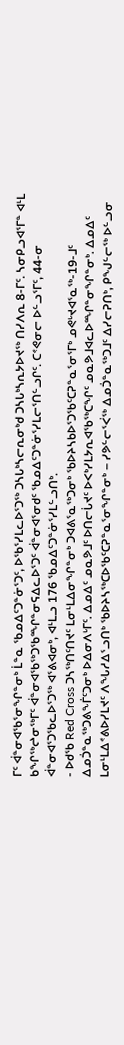ᒥᑦ ᐋᓐᓂᐊᖃᕐᓂᖏᓐᓂᒃ ᒫᓐᓇ ᖃᓄᐃᑦᑐᓐᓃᕐᑐᑦ, ᐅᖃᕐᓯᒪᓚᐅᕐᑐᖅ ᑐᓴᒐᒃᓴᓕᕆᓂᒃᑯ ᑐᓴᒐᒃᓴᕆᔭᐅᔪᖅ ᑎᓯᐱᕆ 8-ᒥᑦ. ᓴᓂᑭᓗᐊᕐᒥᓐ ᐊᒻᒪ ᑲᖏᖅᖠᓂᖅᒥᑦ ᐋᓐᓂᐊᖃᖅᑐᖃᙱᓐᓂᕋᐃᓚᐅᕐᑐᑦ ᐋᓐᓂᐊᕐᓂᑯᑦ ᖃᓄᐃᑦᑐᓐᓃᕐᓯᒪᓕᕐᑎᓪᓗᒋᑦ. ᑕᕝᕙᓂᓕ ᐅᓪᓗᕐᒥᑦ, 44-ᓂ ᐋᓐᓂᐊᕐᑐᖃᓚᐅᕐᑐᖅ ᐊᕐᕕᐊᓂᒃ, ᐊᒻᒪᓗ 176 ᖃᓄᐃᑦᑐᓐᓃᕐᓯᒪᓪᓗᑎᒃ.
- ᐅᑯᖃ Red Cross ᑐᓴᖅᑎᑦᑎᔪᑦ ᒪᓂᒻᒪᐃᓂᖏᓐᓂᒃ ᑐᐊᕕᕐᓇᖅᑐᓂᒃ ᖃᐅᔨᓴᑲᐅᕐᑐᖃᑦᑕᕈᓐᓇᕐᓂᕐᒥᒃ ᓄᕙᒡᔪᐊᕐᓇᖅ-19-ᒧᑦ ᐃᓄᑑᓐᓇᖅᑐᕕᖕᒦᑦᑐᓂᒃ ᐅᐃᓂᐱᒡᒥᑦ. ᐃᓄᐃᑦ ᓄᓇᕗᒧᑦ ᐅᑎᓕᒑᔪᑦ ᐅᐸᒃᓯᒪᔭᕆᐊᖃᖅᑕᖏᑦ ᓄᓇᕗᒧᐊᓚᐅᙱᓐᓂᖏᓐᓂᒃ. ᐃᓄᐃᑦ ᒪᓂᒻᒪᐃᕝᕕᐅᓯᒪᔪᑦ ᐱᖓᓱᐃᕐᓗᑎᒃ ᖃᐅᔨᓴᖅᑕᐅᖃᑦᑕᕈᓐᓇᕐᓂᖏᓐᓂᒃ – ᓯᕗᓪᓕᕐᐹᖅ ᐃᓄᑑᓐᓇᖅᑐᒧᑦ ᐃᓯᓕᕈᑎᒃ, ᑭᖑᓪᓕᖅ ᐅᓪᓗᓂ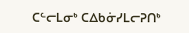ᑕᓪᓕᒪᓂᒃ ᑕᐃᑲᓃᓯᒪᓕᕈᑎᒃ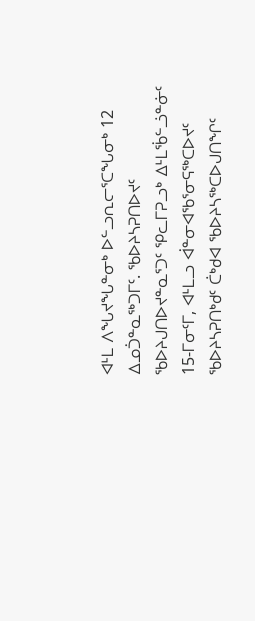ᐊᒻᒪ ᐱᖓᔪᖓᓐᓂᒃ ᐅᓪᓗᕆᓕᕐᑕᖓᓂᒃ 12 ᐃᓄᑑᓐᓇᖅᑐᒥᑦ. ᖃᐅᔨᓴᕈᑎᐅᔪᑦ ᖃᐅᔨᒍᑎᐅᔪᓐᓇᕐᑐᑦ ᕿᓚᒥᕈᓗᒃ ᐃᒻᒪᖄᓪᓘᓐᓃᑦ 15-ᒥᓂᑦᒥ, ᐊᒻᒪᓗ ᐋᓐᓂᐊᖃᕐᓂᕋᖅᑕᐅᔪᑦ ᖃᐅᔨᓴᕈᑎᒃᑯᑦ ᑖᒃᑯᐊ ᖃᐅᔨᓴᖅᑕᐅᒍᑎᖏᑦ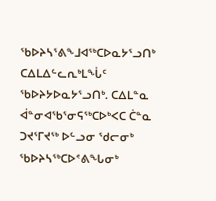ᖃᐅᔨᓴᕐᕕᖕᒧᐊᖅᑕᐅᓇᔭᕐᓗᑎᒃ ᑕᐃᒪᐃᓪᓚᕆᒃᒪᖔᑦ ᖃᐅᔨᔭᐅᓇᔭᕐᓗᑎᒃ. ᑕᐃᒪᓐᓇ ᐋᓐᓂᐊᖃᕐᓂᕋᖅᑕᐅᒃᐸᑕ ᑖᓐᓇ ᑐᔪᕐᒥᔪᖅ ᐅᓪᓗᓂ ᖁᓕᓂᒃ ᖃᐅᔨᓴᖅᑕᐅᕝᕕᖓᓂᒃ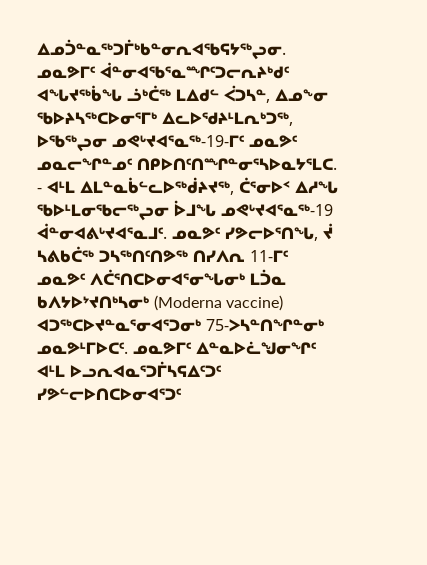ᐃᓄᑑᓐᓇᖅᑐᒦᒃᑲᓐᓂᕆᐊᖃᕋᔭᖅᖢᓂ. ᓄᓇᕗᒥᑦ ᐋᓐᓂᐊᖃᕐᓇᙱᑦᑐᓕᕆᔨᒃᑯᑦ ᐊᖓᔪᖅᑳᖓ ᓘᒃᑖᖅ ᒪᐃᑯᓪ ᐹᑐᓴᓐ, ᐃᓄᖕᓂ ᖃᐅᔨᓴᖅᑕᐅᓂᕐᒥᒃ ᐃᓚᐅᖁᔨᒻᒪᕆᒃᑐᖅ, ᐅᖃᖅᖢᓂ ᓄᕙᒡᔪᐊᕐᓇᖅ-19-ᒥᑦ ᓄᓇᕗᑦ ᓄᓇᓕᖏᓐᓄᑦ ᑎᑭᐅᑎᑦᑎᙱᓐᓂᕐᓴᐅᓇᔭᕐᒪᑕ.
- ᐊᒻᒪ ᐃᒪᓐᓇᑳᓪᓚᐅᖅᑰᔨᔪᖅ, ᑖᕐᓂᐅᑉ ᐃᓱᖓ ᖃᐅᒻᒪᓂᖃᓕᖅᖢᓂ ᐆᒧᖓ ᓄᕙᒡᔪᐊᕐᓇᖅ-19 ᐋᓐᓂᐊᕕᒡᔪᐊᕐᓇᒧᑦ. ᓄᓇᕗᑦ ᓯᕗᓕᐅᕐᑎᖓ, ᔫ ᓴᕕᑲᑖᖅ ᑐᓴᖅᑎᑦᑎᕗᖅ ᑎᓯᐱᕆ 11-ᒥᑦ ᓄᓇᕗᑦ ᐱᑖᕐᑎᑕᐅᓂᐊᕐᓂᖓᓂᒃ ᒪᑑᓇ ᑲᐱᔭᐅᔾᔪᑎᒃᓴᓂᒃ (Moderna vaccine) ᐊᑐᖅᑕᐅᔪᓐᓇᕐᓂᐊᕐᑐᓂᒃ 75-ᐳᓴᓐᑎᖏᓐᓂᒃ ᓄᓇᕗᒻᒥᐅᑕᑦ. ᓄᓇᕗᒥᑦ ᐃᓐᓇᐅᓛᖑᓂᖏᑦ ᐊᒻᒪ ᐅᓗᕆᐊᓇᕐᑐᒦᓴᕋᐃᑦᑐᑦ ᓯᕗᓪᓕᐅᑎᑕᐅᓂᐊᕐᑐᑦ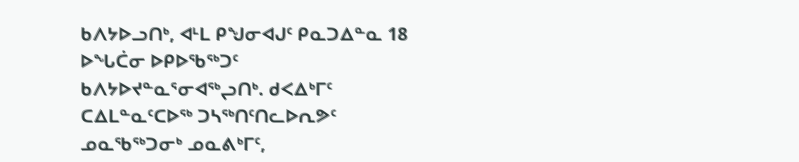ᑲᐱᔭᐅᓗᑎᒃ, ᐊᒻᒪ ᑭᖑᓂᐊᒍᑦ ᑭᓇᑐᐃᓐᓇ 18 ᐅᖓᑖᓂ ᐅᑭᐅᖃᖅᑐᑦ ᑲᐱᔭᐅᔪᓐᓇᕐᓂᐊᖅᖢᑎᒃ. ᑯᐸᐃᒃᒥᑦ ᑕᐃᒪᓐᓇᑦᑕᐅᖅ ᑐᓴᖅᑎᑦᑎᓚᐅᕆᕗᑦ ᓄᓇᖃᖅᑐᓂᒃ ᓄᓇᕕᒃᒥᑦ,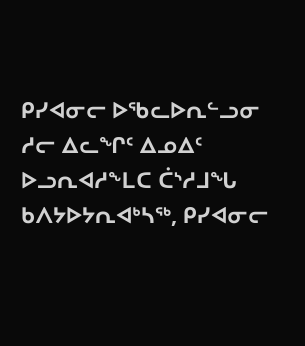ᑭᓯᐊᓂᓕ ᐅᖃᓚᐅᕆᓪᓗᓂ ᓱᓕ ᐃᓚᖏᑦ ᐃᓄᐃᑦ ᐅᓗᕆᐊᓱᖕᒪᑕ ᑖᔅᓱᒧᖓ ᑲᐱᔭᐅᔭᕆᐊᒃᓴᖅ, ᑭᓯᐊᓂᓕ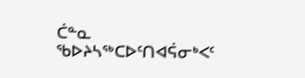ᑖᓐᓇ ᖃᐅᔨᓴᖅᑕᐅᑦᑎᐊᕌᓂᒃᐸᑦ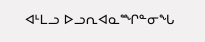ᐊᒻᒪᓗ ᐅᓗᕆᐊᓇᙱᓐᓂᖓ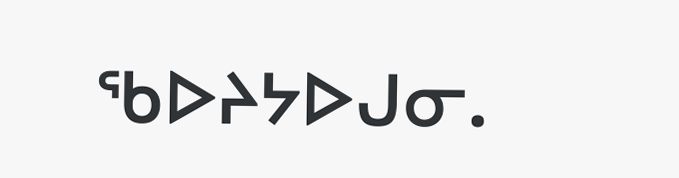ᖃᐅᔨᔭᐅᒍᓂ.